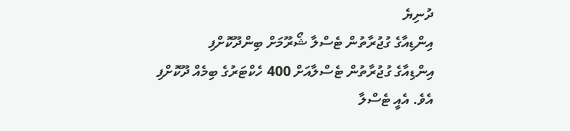ދުނިޔެ
އިންޑިއާގެ ގުޖުރާތުން ޓެސްލާ ޝޯރޫމަށް ބިންދޫކޮށްފި
އިންޑިއާގެ ގުޖުރާތުން ޓެސްލާއަށް 400 ހެކްޓަރުގެ ބިމެއް ދޫކޮށްފި އެވެ. އެއީ ޓެސްލާ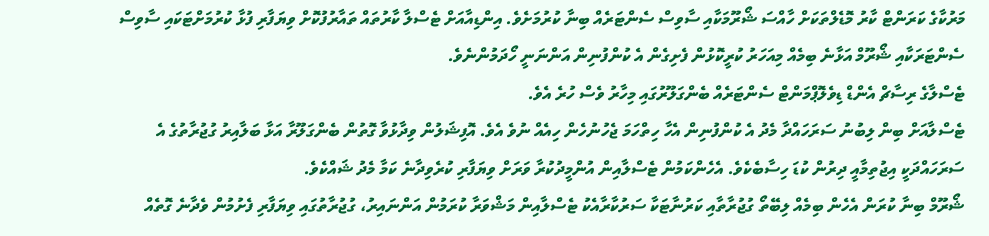މަރުކާގެ ކަރަންޓް ކާރު މޮޑެލްތަކަށް ހާއްސަ ޝޯރޫމަކާއި ސާވިސް ސެންޓަރެއް ބިނާ ކުރުމަށެވެ. އިންޑިއާއަށް ޓެސްލާ ކާރުތައް ތައާރުފުކޮށް ވިޔަފާރި ފުޅާ ކުރުމަށްޓަކައި ސާވިސް ސެންޓަރަކާއި ޝޯރޫމް އަޅާނެ ބިމެއް މިއަހަރު ކުރީކޮޅުން ފެށިގެން އެ ކުންފުނިން އަންނަނީ ހޯދަމުންނެވެ.
ޓެސްލާގެ ރިސާޗް އެންޑް ޑިވެލޮޕްމަންޓް ސެންޓަރެއް ބެންގަލޫރުގައި މިހާރު ވެސް ހުރެ އެވެ.
ޓެސްލާއަށް ބިން ލިބުނު ސަރަހައްދާ މެދު އެ ކުންފުނިން އެހާ ހިތްހަމަ ޖެހުނުހެން ހިއެއް ނުވެ އެވެ. އޮފިޝަލުން ވިދާޅުވާ ގޮތުން ބެންގަލޫރާ އަޅާ ބަލާއިރު ގުޖުރާތުގެ އެ ސަރަހައްދަކީ އިޖުތިމާއީ ދިރުން ކުޑަ ހިސާބެކެވެ. އެހެންކަމުން ޓެސްލާއިން އުންމީދުކުރާ ވަރަށް ވިޔަފާރި ކުރެވިދާނެ ކަމާ މެދު ޝައްކެވެ.
ޝޯރޫމް ބިނާ ކުރަން އެހެން ބިމެއް ލިބޭތޯ ގުޖުރާތާއި ކަރުނާޓަކާ ސަރުކާރާއެކު ޓެސްލާއިން މަޝްވަރާ ކުރަމުން އަންނައިރު، ގުޖުރާތުގައި ވިޔަފާރި ފެށުމުން ވެދާނެ ގޮތެއް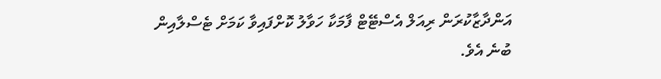އަންދާޒާކުރަން ރިއަލް އެސްޓޭޓް ފާމަކާ ހަވާލު ކޮށްފައިވާ ކަމަށް ޓެސްލާއިން ބުނެ އެވެ.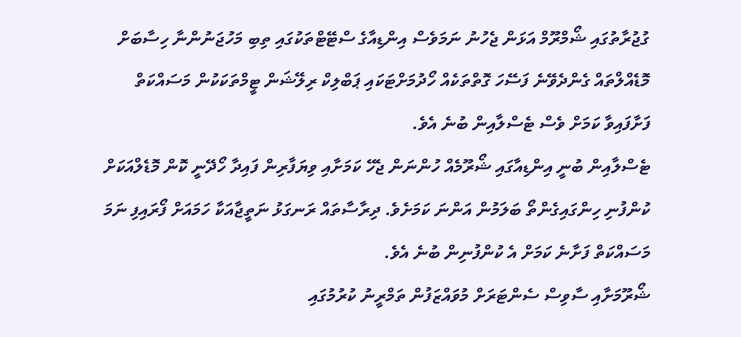ގުޖުރާތުގައި ޝޯމްރޫމް އަޅަން ޖެހުނު ނަމަވެސް އިންޑިއާގެ ސްޓޭޓްތަކުގައި ތިބި މަހުޖަނުންނާ ހިސާބަށް މޮޑެއްލްތައް ގެންދެވޭނެ ފަސޭހަ ގޮތްތަކެއް ހޯދުމަށްޓަކައި ޕަބްލިކް ރިލޭޝަން ޓީމްތަކަކުން މަސައްކަތް ފަށާފައިވާ ކަމަށް ވެސް ޓެސްލާއިން ބުނެ އެވެ.
ޓެސްލާއިން ބުނީ އިންޑިއާގައި ޝޯރޫމެއް ހުންނަން ޖެހޭ ކަމަށާއި ވިޔަފާރިން ފައިދާ ހޯދޭނީ ކޮން މޮޑެލްއަކަށް ކުންފުނި ހިންގައިގެންތޯ ބަލަމުން އަންނަ ކަމަށެވެ. ދިރާސާތައް ރަނގަޅު ނަތީޖާއަކާ ހަމައަށް ފޯރައިފި ނަމަ މަސައްކަތް ފަށާނެ ކަމަށް އެ ކުންފުނިން ބުނެ އެވެ.
ޝޯރޫމަށާއި ސާވިސް ސެންޓަރަށް މުވައްޒަފުން ތަމްރީނު ކުރުމުގައި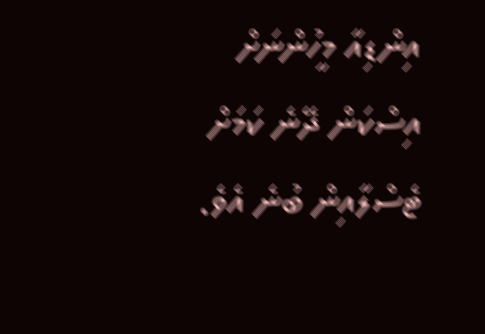އިންޑިއާ މީހުންނަށް އިސްކަން ދޭނެ ކަމަށް ޓެސްލާއިން ބުނެ އެވެ.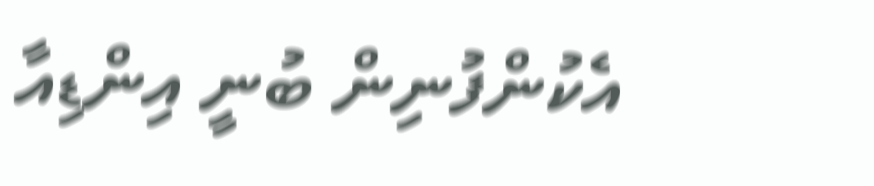އެކުންފުނިން ބުނީ އިންޑިއާ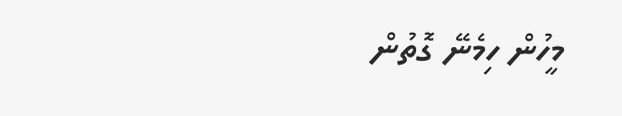މީހުން ހިމެނޭ ގޮތުން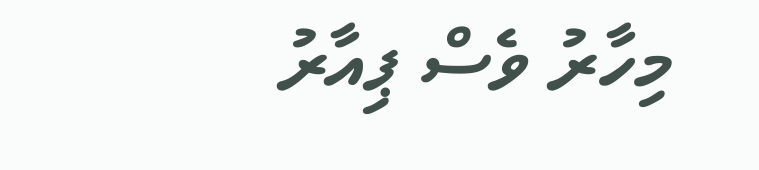މިހާރު ވެސް ޕިއާރު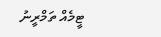ޓީމެއް ތަމްރީނު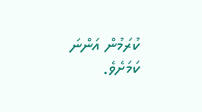ކުރަމުން އަންނަ ކަމަށެވެ.